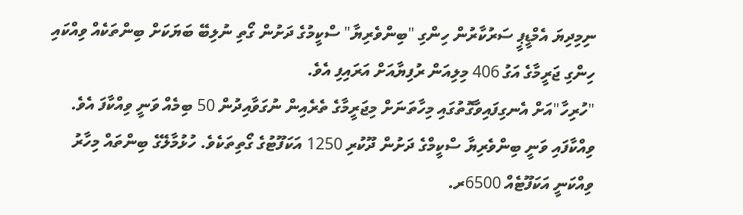ނިމިދިޔަ އެމްޑީޕީ ސަރުކާރުން ހިންގި "ބިންވެރިޔާ" ސްކީމުގެ ދަށުން ގޯތި ނުލިބޭ ބަޔަކަށް ބިންތަކެއް ވިއްކައި ހިންގި ޖަރީމާގެ އަގު 406 މިލިއަން ރުފިޔާއަށް އަރައިފި އެވެ.
"ހުރިހާ"އަށް އެނގިފައިވާގޮތުގައި މިހާތަނަށް މިޖަރީމާގެ ތެރެއިން ނުގަވާއިދުން 50 ބިމެއް ވަނީ ވިއްކާފަ އެވެ. ވިއްކާފައި ވަނީ ބިންވެރިޔާ ސްކީމްގެ ދަށުން ދޫކުރި 1250 އަކަފޫޓުގެ ގޯތިތަކެވެ. ހުޅުމާލޭގެ ބިންތައް މިހާރު ވިއްކަނީ އަކަފޫޓެއް 6500ރ.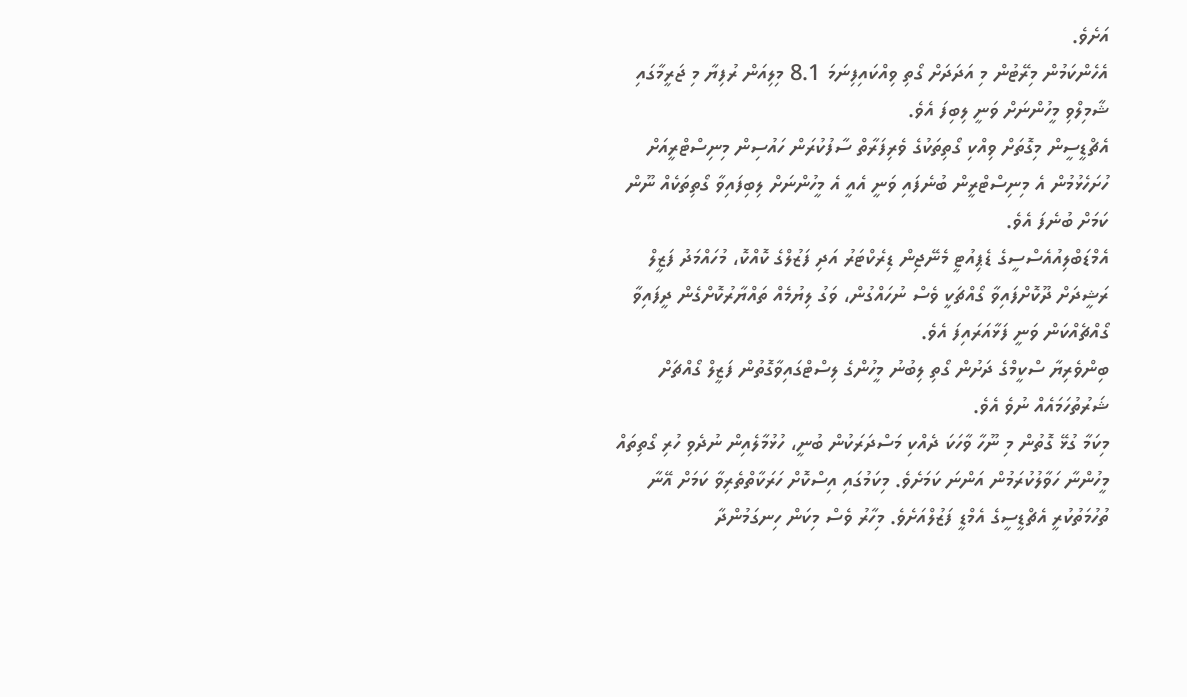އަށެވެ.
އެހެންކަމުން މިރޭޓުން މި އަދަދަށް ގޯތި ވިއްކައިފިނަމަ 8.1 މިލިއަން ރުފިޔާ މި ޖަރީމާގައި ޝާމިލްވި މީހުންނަށް ވަނީ ލިބިފަ އެވެ.
އެޗްޑީސީން މިގޮތަށް ވިއްކި ގޯތިތަކުގެ ވެރިފަރާތް ސާފުކުރަން ހައުސިން މިނިސްޓްރީއަށް ހުށަހެޅުމުން އެ މިނިސްޓްރީން ބުނެފައި ވަނީ އެއީ އެ މީހުންނަށް ލިބިފައިވާ ގޯތިތަކެއް ނޫން ކަމަށް ބުނެފަ އެވެ.
އެމްޑަބްލިއުއެސްސީގެ ޑެޕިއުޓީ މެނޭޖިން ޑިރެކްޓަރު އަދި ފަޒުލްގެ ކޮއްކޮ، މުހައްމަދު ފަޒީލް ރަޝީދަށް ދޫކޮށްފައިވާ ގޯއްޗަކީ ވެސް ނުހައްގުން، ވަގު ލިޔުމެއް ތައްޔާރުކޮށްގެން ދީފައިވާ ގޯއްޗެއްކަން ވަނީ ފަޅާއަރައިފަ އެވެ.
ބިންވެރިޔާ ސްކީމްގެ ދަށުން ގޯތި ލިބުނު މީހުންގެ ލިސްޓްގައިވާގޮތުން ފަޒީލް ގޯއްޗަށް ޝަރުތުހަމައެއް ނުވެ އެވެ.
މިކަމާ ގުޅޭ ގޮތުން މި ނޫހާ ވާހަކަ ދެއްކި މަސްދަރަކުން ބުނީ، ހުޅުމާލެއިން ނުދެވި ހުރި ގޯތިތައް މީހުންނާ ހަވާލުކުރަމުން އަންނަ ކަމަށެވެ. މިކަމުގައި އިސްކޮށް ހަރަކާތްތެރިވާ ކަމަށް އޭނާ ތުހުމަތުކުރީ އެޗްޑީސީގެ އެމްޑީ ފަޒުލްއަށެވެ. މިހާރު ވެސް މިކަން ހިނގަމުންދާ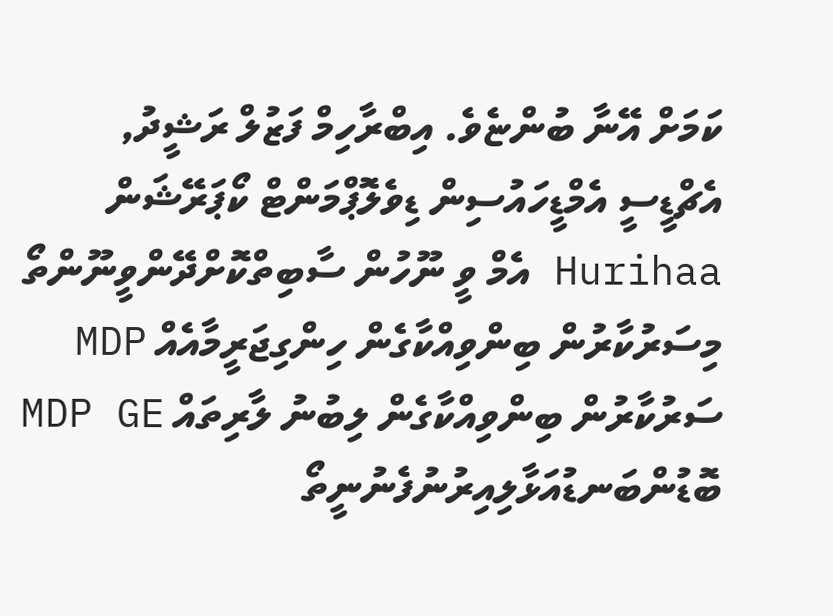ކަމަށް އޭނާ ބުންޏެވެ. އިބްރާހިމް ފަޒުލް ރަޝީދު, އެޗްޑީސީ އެމްޑީހައުސިން ޑިވެލޮޕްމަންޓް ކޯޕަރޭޝަން
Hurihaa އެމް ވީ ނޫހުން ސާބިތްކޮށްދޭންވީނޫންތޯ މިސަރުކާރުން ބިންވިއްކާގެން ހިންގިޖަރީމާއެއް MDP ސަރުކާރުން ބިންވިއްކާގެން ލިބުނު ލާރިތައް MDP GE ބޮޑުންބަނޑުއަޅާލިއިރުނުފެނުނީތޯ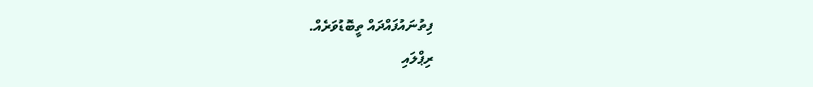ފިތުނައުފައްދައް ތީބޮޑުވަރެއް.
ރިޕްލައި